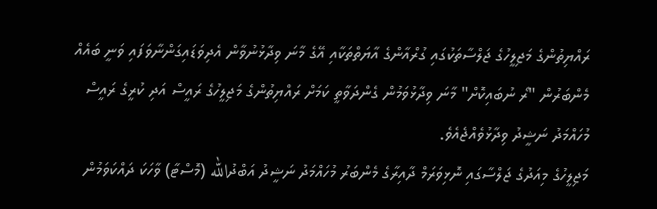ރައްޔިތުންގެ މަޖިލީހުގެ ޖަލްސާތަކުގައި ގުރްއާންގެ އާޔަތްތަކާއި އޭގެ މާނަ ވިދާޅުނުވާން އެދިވަޑައިގަންނާވަފައި ވަނީ ބައެއް މެންބަރުން "ރޯ ނުބައިކޮށް" މާނަ ވިދާޅުވަމުން ގެންދަވާތީ ކަމަށް ރައްޔިތުންގެ މަޖިލީހުގެ ރައީސް އަދި ކުރީގެ ރައީސް މުހައްމަދު ނަޝީދު ވިދާޅުވެއްޖެއެވެ.
މަޖިލީހުގެ މިއަދުގެ ޖަލްސާގައި ނޮޅިވަރަމް ދާއިރާގެ މެންބަރު މުހައްމަދު ނަޝީދު އަބްދުالله (މޮސްޓާ) ވާހަކަ ދައްކަވަމުން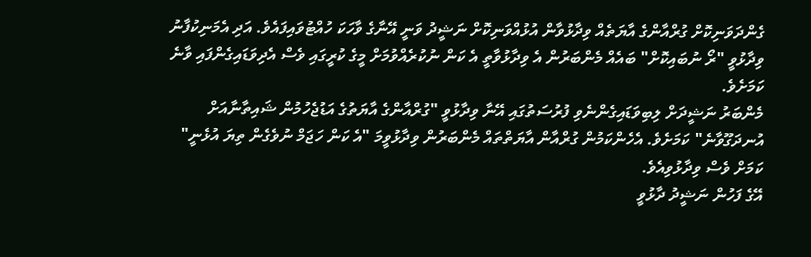ގެންދަވަނިކޮށް ގުރްއާންގެ އާޔަތެއް ވިދާޅުވާން އުޅުއްވަނިކޮށް ނަޝީދު ވަނީ އޭނާގެ ވާހަކަ ހުއްޓުވައިފައެވެ. އަދި އެމަނިކުފާނު ވިދާޅުވީ "ރޯ ނުބައިކޮށް" ބައެއް މެންބަރުން އެ ވިދާޅުވާތީ އެ ކަން ނުކުރެއްވުމަށް މީގެ ކުރީގައި ވެސް އެދިވަޑައިގެންފައި ވާނެ ކަމަށެވެ.
މެންބަރު ނަޝީދަށް ލިބިވަޑައިގެންނެވި ފުރުސަތުގައި އޭނާ ވިދާޅުވީ "ގުރްއާންގެ އާޔަތުގެ އަޑުޖެހުމުން ޝައިތާނާއަށް އުނދަގޫވާނެ" ކަމަށެވެ. އެހެންކަމުން ގުރްއާން އާޔަތްތައް މެންބަރުން ވިދާޅުވީމަ "އެ ކަން ހަޖަމް ނުވެގެން ތިޔަ އުޅެނީ" ކަމަށް ވެސް ވިދާޅުވިއެވެ.
އޭގެ ފަހުން ނަޝީދު ދާޅުވީ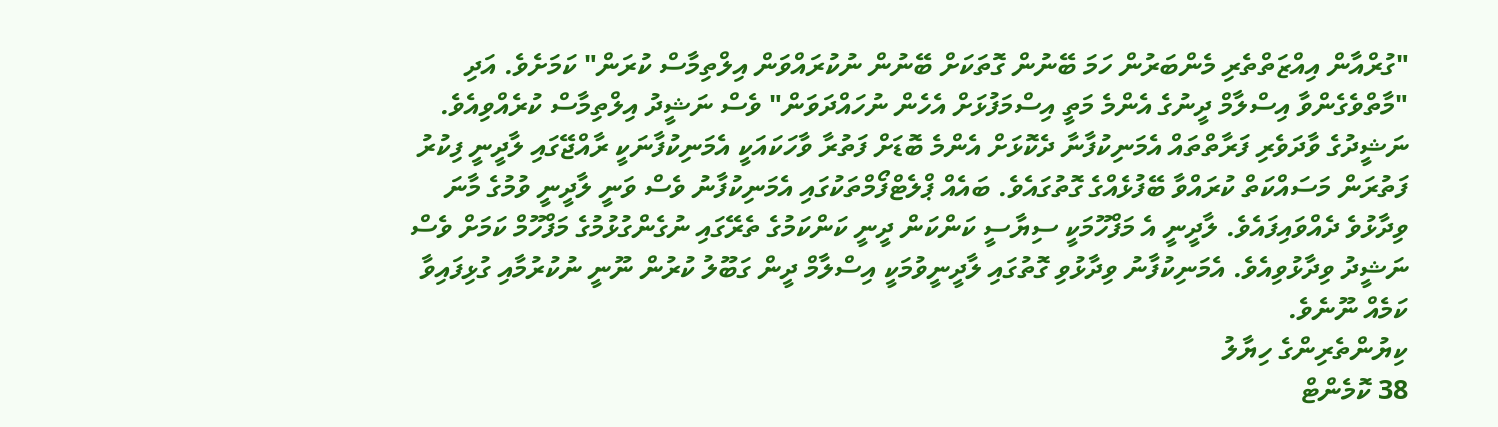"ގުރްއާން އިއްޒަތްތެރި މެންބަރުން ހަމަ ބޭނުން ގޮތަކަށް ބޭނުން ނުކުރައްވަން އިލްތިމާސް ކުރަން" ކަމަށެވެ. އަދި "މާތްވެގެންވާ އިސްލާމް ދީނުގެ އެންމެ މަތީ އިސްމަފުޅަށް އެހެން ނުހައްދަވަން" ވެސް ނަޝީދު އިލްތިމާސް ކުރެއްވިއެވެ.
ނަޝީދުގެ ވާދަވެރި ފަރާތްތައް އެމަނިކުފާނާ ދެކޮޅަށް އެންމެ ބޮޑަށް ފަތުރާ ވާހަކައަކީ އެމަނިކުފާނަކީ ރާއްޖޭގައި ލާދީނީ ފިކުރު ފަތުރަން މަސައްކަތް ކުރައްވާ ބޭފުޅެއްގެ ގޮތުގައެވެ. ބައެއް ޕްލެޓްފޯމްތަކުގައި އެމަނިކުފާނު ވެސް ވަނީ ލާދީނީ ވުމުގެ މާނަ ވިދާޅުވެ ދެއްވައިފައެވެ. ލާދީނީ އެ މަފްހޫމަކީ ސިޔާސީ ކަންކަން ދީނީ ކަންކަމުގެ ތެރޭގައި ނުގެންގުޅުމުގެ މަފްހޫމް ކަމަށް ވެސް ނަޝީދު ވިދާޅުވިއެވެ. އެމަނިކުފާނު ވިދާޅުވި ގޮތުގައި ލާދީނީވުމަކީ އިސްލާމް ދީން ގަބޫލު ކުރުން ނޫނީ ނުކުރުމާއި ގުޅިފައިވާ ކަމެއް ނޫނެވެ.
ކިޔުންތެރިންގެ ހިޔާލު
38 ކޮމެންޓް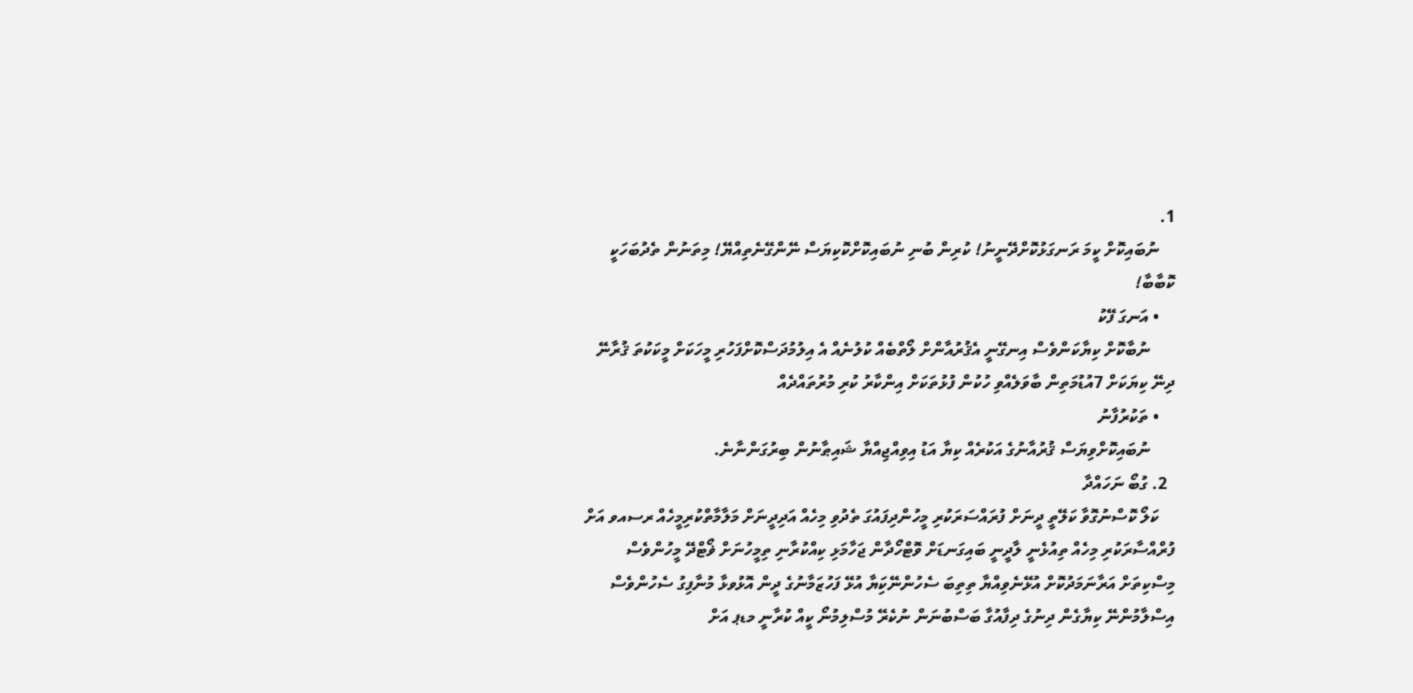1.
    ނުބައިކޮށް ކީމަ ރަނގަޅުކޮށްދޭނީނު! ކުރިން ބުނި ނުބައިކޮށްކޮކިޔަސް ނޭންގޭނެތިއްޔޭ! މިތަނުން ތެދުބަހަކީ ކޮބާބާ!
    • އަނގަ ފޭކު
      ނުބާކޮށް ކިޔާކަންވެސް އިނގޭނީ އެޤުރުއާންށް ލޯތްބެއް ކުލުނެއް އެ އިލުމުދަސްކޮށްފަހުރި މީހަކަށް މީކަކުތަ ޤުރާނޭ ދިނޭ ކިޔަކަށް 7އުޑުމަތިން ބާވަލެއްވި ހުކުން ފުޅުތަކަށް އިންކާރު ކުރި މުރުތައްދެއް
    • ތަކުރުފާނު
      ނުބައިކޮށްވިޔަސް ޤުރުއާނުގެ އަކުރެއް ކިޔާ އަޑު އިވިއްޖިއްޔާ ޝައިޠާނުން ބިރުގަންނާނެ.
  2. ގުބޯ ނަހައްދާ
    ކަލޯ ކޮސްނުގޮވާ ކަލޭތީ ދީނަށް ފުރައްސަރަކުރި މީހުންދިފައުގަ ތެދުވި މިހެއް އަދިދީނަށް މަލާމާތްކުރިމީހެއް ރސއވ އަށް ފުރްއްސާރަކުރި މިހެއް ތިއުޅެނީ ލާދީނީ ބައިގަނޑަށް ވޮޓްހޯދާން ޖަހާމަޅި ކިއްކުރާނި ތިމީހުނަށް ޥޯޓްދޭ މީހުންވެސް މިސްކިތަށް އަރާނަމަދުކޮށް އުޅޭނެވިއްޔާ ތިތިބަ ސެހުންނޭކިަޔާ އުޅޭ ފަހުޒަމާނުގެ ދީން އޮޅުވޅާ މުނާފިގު ސެހުންވެސް އިސްލާމުންނޭ ކިޔާގެން ދިނުގެ ދިފާއުގާ ބަސްބުނަން ނުކެރޭ މުސްލިމުނޯ ކީއް ކުރާނީ މޑޕ އަށް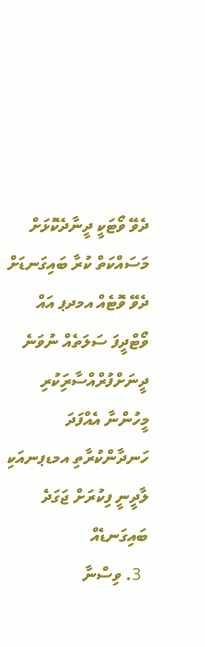ދެވޭ ވޯޓަކީ ދީނާދެކޮޅަށް މަސައްކަތް ކުރާ ބައިގަނޑަށް ދެވޭ ވޮޓެއް އމދޕ އައް ވޯޓްދީފަ ސަލަތެއް ނުވަނެ ދީނަށްފުރްއްސާރަިކުރި މީހުންނާ އެއްފަދަ ހަނދާންކުރާތި އމޑޕނއަކި ލާދީނީ ފިކުރަށް ޖަގަދެ ބައިގަނޑެއް
  3. ވިސްނާ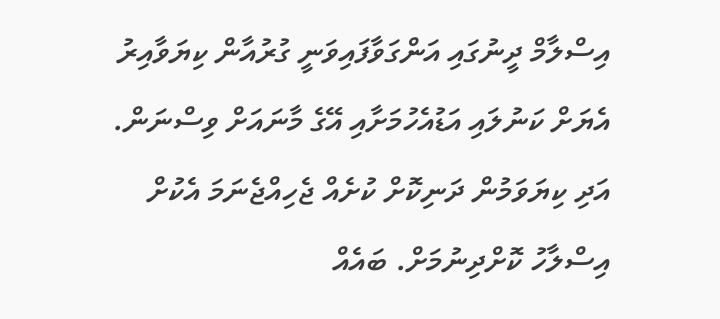އިސްލާމް ދީނުގައި އަންގަވާފައިވަނީ ގުރުއާން ކިޔަވާއިރު އެޔަށް ކަނުލައި އަޑުއެހުމަށާއި އޭގެ މާނައަށް ވިސްނަން. އަދި ކިޔަވަމުން ދަނިކޮށް ކުށެއް ޖެހިއްޖެނަމަ އެކުށް އިސްލާހު ކޮށްދިނުމަށް. ބައެއް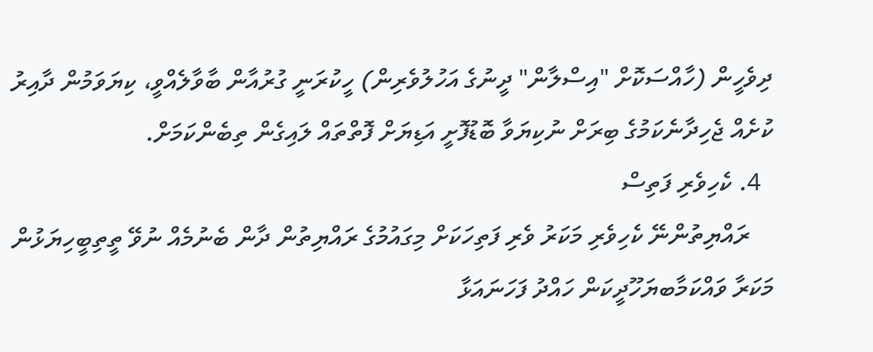ދިވެހީން (ހާއްސަކޮށް "އިސްލާން" ދީނުގެ އަހުލުވެރިން) ހީކުރަނީ ގުރުއާން ބާވާލެއްވީ، ކިޔަވަމުން ދާއިރު ކުށެއް ޖެހިދާނެކަމުގެ ބިރަށް ނުކިޔަވާ ބޮޑުފޮށީ އަޑިޔަށް ފޮތްތައް ލައިގެން ތިބެންކަމަށް.
  4. ކެހިވެރި ފަތިސް
    ރައްޔިތުންނޭ ކެހިވެރި މަކަރު ވެރި ފަތިހަކަށް މިގައުމުގެ ރައްޔިތުން ދާން ބެނުމެއް ނުވޭ ތީތިބީހިޔަޅުން މަކަރާ ވައްކަމާބޔަހޫދީކަން ހައްދު ފަހަނައަޅާ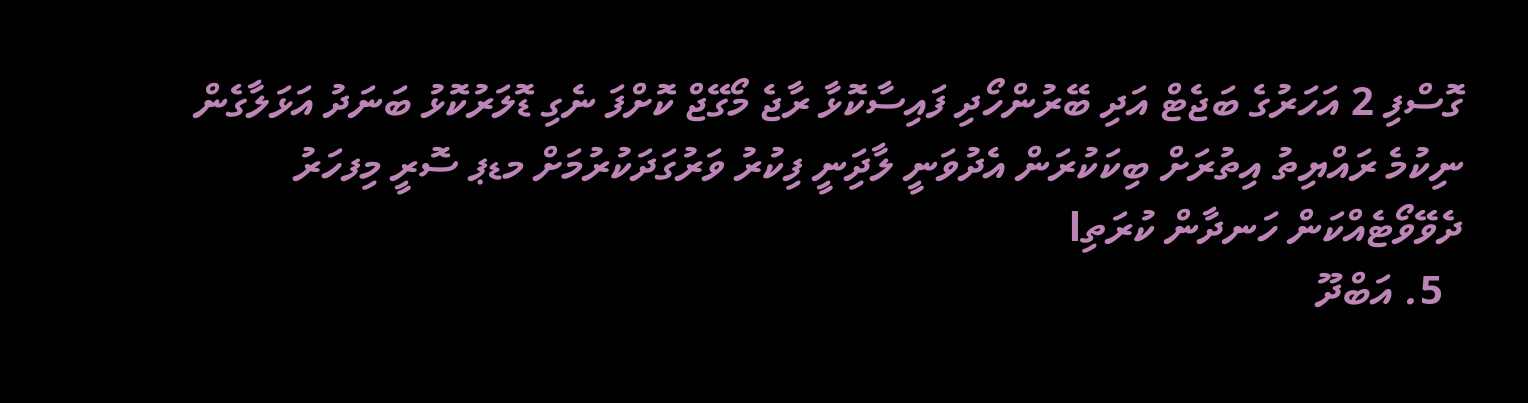ގޮސްފި 2 އަހަރުގެ ބަޖެޓް އަދި ބޭރުންހޯދި ފައިސާކޮޅާ ރާޖެ މޯގޭޖް ކޮށްފަ ނެގި ޑޮލަރުކޮޅު ބަނަދު އަޅަލާގެން ނިކުމެ ރައްޔިތު އިތުރަށް ބިކަކުރަން އެދުވަނީ ލާދަިނީ ފިކުރު ވަރުގަދަކުރުމަށް މޑޕ ސޮރީ މިފހަރު ދެވޭވޯޓެއްކަން ހަނދާން ކުރަތިl
  5. އަބްދޫ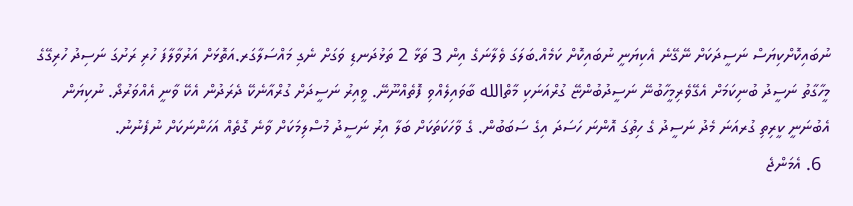ނުބައިކޮށްކިޔަސް ނަސީދަކަށް ނޭގޭނެ އެކިޔަނީ ނުބައިކޮށް ކަމެއް.ބަލަގަ ވެލާނަގެ އިން 3 ތަޅާ 2 ތަޅުދަނޑި ވަގަށް ނެގި މައްސަލާގަރ.އަތޮޅަށް އަރުވާލާފަ ހުރި ރަށުގަ ނަސިދު ހުރިގޭގެ މީހާގާތު ނަސީދު ބުނިކަމަށް އެގޭވެރިމީހާބުނޭ ނަސީދުބުންޏޭ ގުރްއަނަކި މާތްالله ބާވައިލެއްވި ފޮތެއްނޫނޭ. ވީއިރު ނަސީދަށް ގުރްއާނެކޭ ދެރަދުން އެކޭ ވާނީ އެއްވަރުދޯ. ނުކިޔަން އެބުނަނީ ކީރިތި ގުރއަނަ މެދު ނަސީދު ގެ ހިތުގަ އޮންނަ ހަސަދަ އިގެ ސަބަބުން. ގެ ވާހަކަތަކަށް ބަލާ އިރު ނަސީދު މުސްލިމަކަށް ވާނެ ގޮތެއް އަހަންނަކަށް ނުފެނުނު.
  6. އެމަންޖެ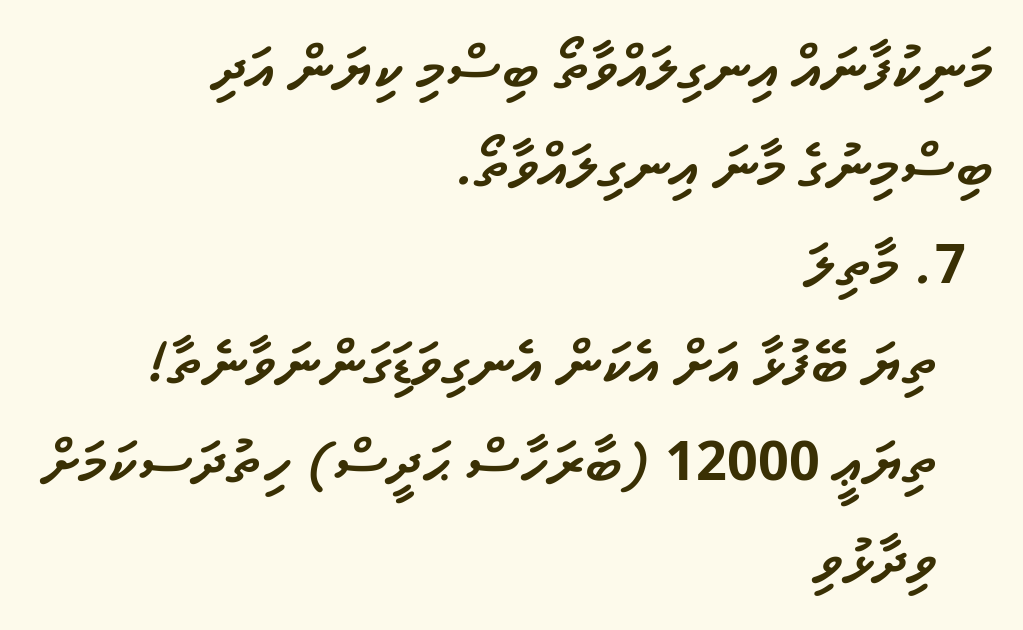މަނިކުފާނައް އިނގިލައްވާތޯ ބިސްމި ކިޔަން އަދި ބިސްމިނުގެ މާނަ އިނގިލައްވާތޯ.
  7. މާތިލަ
    ތިޔަ ބޭފުޅާ އަށް އެކަން އެނގިވަޑަިގަންނަވާނެތާ!
    ތިޔަޢީ 12000 (ބާރަހާސް ޙަދީސް) ހިތުދަސކަމަށް
    ވިދާޅުވި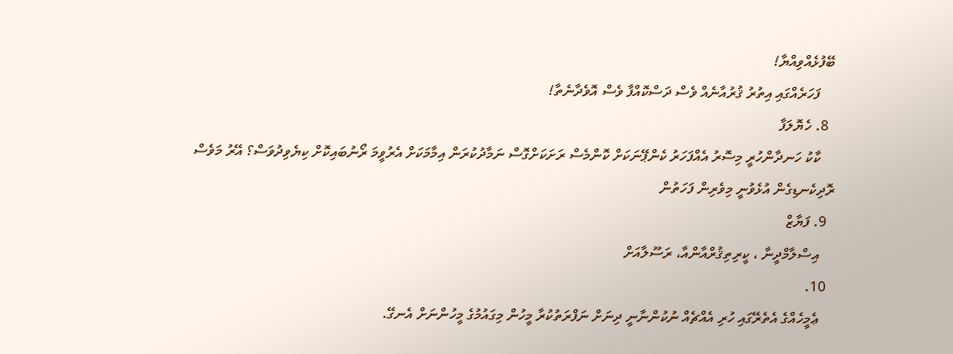ބޭފުޅެއްވިއްޔާ!
    ފަހަރެއްގައި އިތުރު ޤުރުއާނެއް ވެސް ދަސްކޮއްފާ ވެސް އޮވެދާނެތާ!
  8. ހެޔޮލަފާ
    ކާކު ހަނދާންހުރީ މިސޮރު އެއްފަހަރު ކެންޕޭނަކަށް ކޮންމެސް ރަށަކަށްގޮސް ނަމާދުކުރަން އިމާމަކަށް އެރުވީމަ ރޯނުބައިކޮށް ކިޔެވިދުވަސް؟ އޭރު މަވެސް ރޮދިކެނޑިގެން އުޅެވުނީ މިވެރިން ފަހަތުން
  9. ފަޔާޒް
    އިސްލާމްދީނާ ، ކީރިތިޤުރްއާންއާ، ރަސޫލާއަށް
  10.
    ޢެމީހެއްގެ އެތެރޭގައި ހުރި އެއްޗެއް ނުކުންނާނީ ދިނަށް ނަފްރަތުކުރާ މީހުން މިގައުމުގެ މީހުންނަށް އެނގޭ.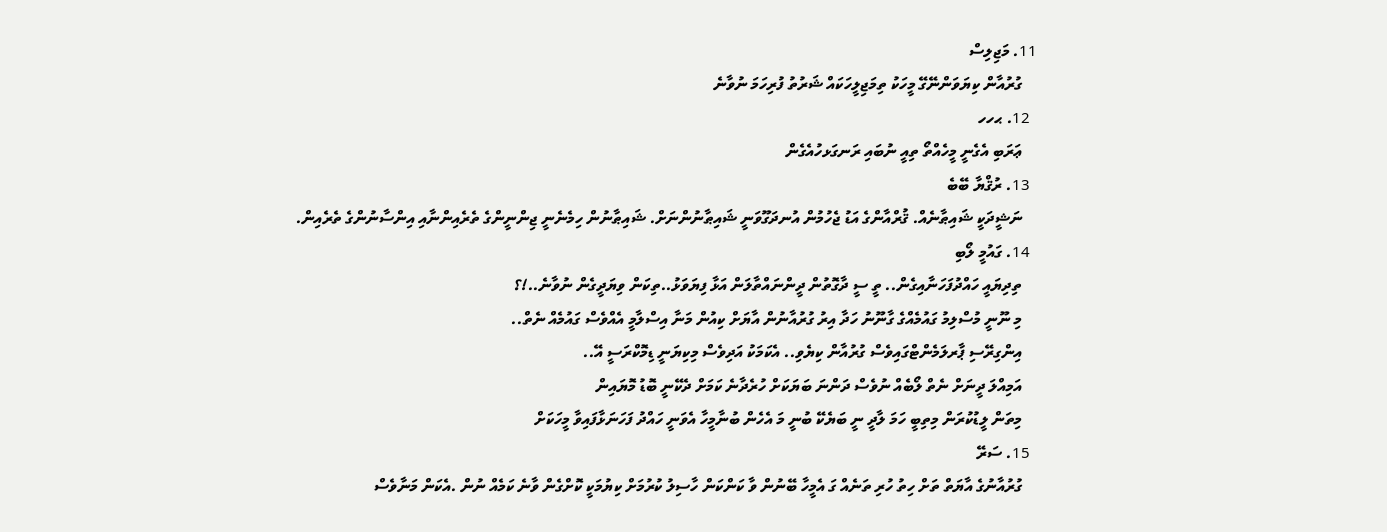11. މަޖިލިސް
    ގުރުއާން ކިޔަވަންނޭގޭ މީހަކު ތިމަޖިލީހަކައް ޝަރުތު ފުރިހަމަ ނުވާނެ
  12. ޙހހ
    ޢަރަބި އެގެނީ މީހެއްތޯ ތިއީ ނުބައި ރަނގަޅހުއެގެން
  13. ރުޤްޔާ ބޭބެ
    ނަޝީދަކީ ޝައިޠާނެއް. ޤުރްއާންގެ އަޑު ޖެހުމުން އުނދަގޫވަނީ ޝައިޠާނުންނަށް. ޝައިޠާނުން ހިމެނެނީ ޖިންނީންގެ ތެރެއިންނާއި އިންސާނުންގެ ތެރެއިން.
  14. ގައުމީ ލޯބި
    ތިދިޔައީ ހައްދުފަހަނާއިގެން.. ތީ ސީ ދާގޮތުން ދީންނައްތާލަން އަޅާ ފިޔަވަޅު..ތިކަން ވިޔަދީގެން ނުވާނެ..!؟
    މި ނޫނީ މުސްލިމު ގައުމެއްގެ ގާނޫނު ހަދާ އިރު ގުރުއާނުން އާޔަށް ކިއުން މަނާ އިސްލާމީ އެއްވެސް ގައުމެއް ނެތް..
    އިންގިރޭސި ޕާރލަމެންޓްގައިވެސް ގުރުއާން ކިޔެވި.. އެކަމަކު އަދިވެސް މިކިޔަނީ ޑިމޮކްރަސީ އޭ..
    އަމިއްލަ ދީނަށް ނެތް ލޯބެއް ނުވެސް ދަންނަ ބަޔަކަށް ހުރެދާނެ ކަމަށް ދެކޭނީ ބޮޑު މޮޔައިން
    މިތަން ލީޑުކުރަން މިތިބީ ހަމަ ލާދީ ނީ ބަޔެކޭ ބުނީ މަ އެހެން ބުނާމީހާ އެވަނީ ހައްދު ފަހަނަޅާފައިވާ މީހަކަށް
  15. ސަރޭ
    ގުރުއާނުގެ އާޔަތް ތަށް ހިތު ހުރި ތަނެއް ގަ އެމީހާ ބޭނުން ވާ ކަންކަން ހާސިލު ކުރުމަށް ކިޔުމަކީ ކޮށްގެން ވާނެ ކަމެއް ނުން .އެކަން މަނާވެސް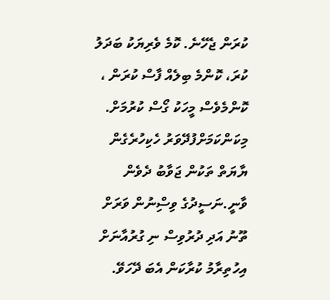ކުރަން ޖެހޭނެ. ކޮމެ ވެރިޔަކު ބަދަލު ކުރަ، ކޮންމެ ބިލެއް ފާސް ކުރަން ، ކޮންމެވެސް މީހަކު ގޯސް ކުރުމަށް. މިކަންކަމަށްފުދޭވަރު ހެކިހުރެގެން ޔާޔަތް ތަކުން ޖަވާބު ދެވެން ވާނީ.ނަސީދުގެ ވިސިްނުން ވަރަށް ތޫނު އަދި ދުރުވިސް ނި ގުރުއާނަށް އިހުތިރާމު ކުރާކަން އެބަ ދޭހަވޭ.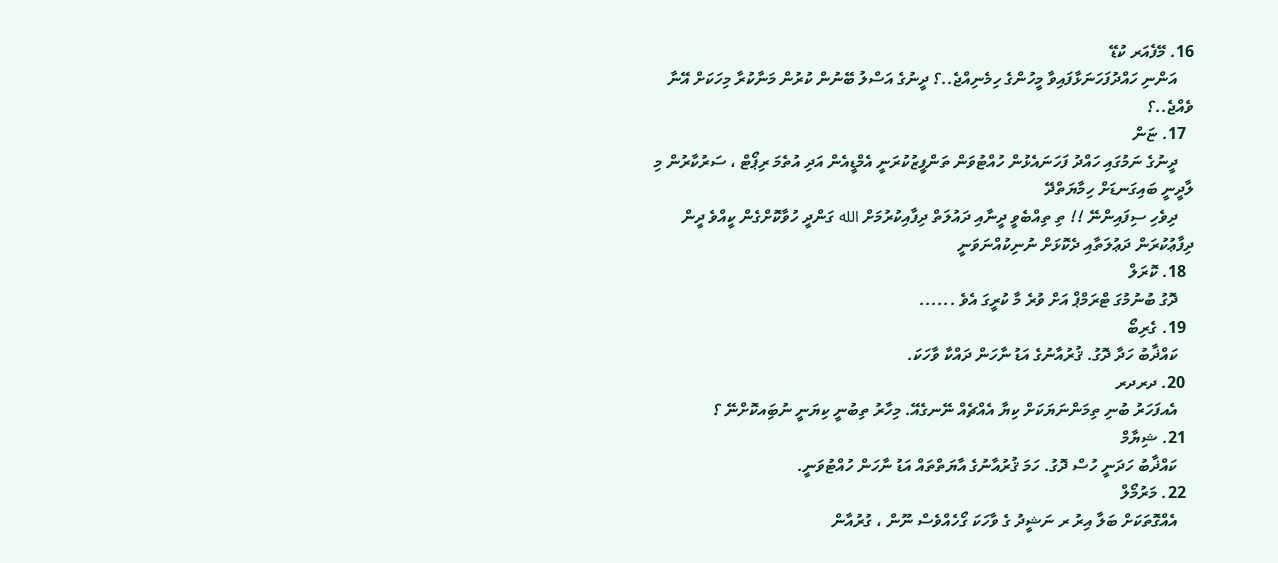16. މޭފެއަރ ކުޑޭ
    އަންނި ހައްދުފަހަނަޅާފައިވާ މީހުންގެ ހިމެނިއްޖެ..؟ ދީނުގެ އަސްލު ބޭނުން ކުރުން މަނާކުރާ މިހަކަށް އޭނާ ވެއްޖެ..؟
  17. ޏަން
    ދީނުގެ ނަމުގައި ހައްދު ފަހަނައެޅުން ހުއްޓުވަން ތަންފީޒުކުރަނީ އެމްޑީއެން އަދި އުތެމަ ރިޕޯޓް ، ސަރުކާރުން މި ލާދީނީ ބައިގަނޑަށް ހިމާޔަތްދޭ
    ދިވެހި ސިފައިންނޭ !! ތި ތިއްބެވީ ދީނާއި ދައުލަތް ދިފާއިކުރުމަށް الله ގަންދީ ހުވާކޮށްގެން ކީއްވެ ދީން ދިފާޢުކުރަން ދަޢުލަތާއި ދެކޮޅަށް ނުނިކުއްނަވަނީ
  18. ކޮރަލް
    ދޮގު ބުނުމުގަ ޓްރަމްޕް އަށް ވުރެ މާ ކުރީގަ އެވެ ......
  19. ގެރިބޯ
    ކައްޛާބު ހަދާ ދޮގު. ޤުރުއާނުގެ އަޑު ނާހަން ދައްކާ ވާހަކަ.
  20. ދރދރ
    އެއފަހަރު ބުނި ތިމަންނަޔަކަށް ކިޔާ އެއްޗެއް ނޭނގެއޭ. މިހާރު ތިބުނީ ކިޔަނީ ނުބަިއކޮށްނޭ ؟
  21. ޝިޔާމް
    ކައްޛާބު ހަދަނީ ހުސް ދޮގު. ހަމަ ޤުރުއާނުގެ އާޔަތްތައް އަޑު ނާހަން ހުއްޓުވަނީ.
  22. މަރުމޯލް
    އެއްގޮތަކަށް ބަލާ އިރު ރ ނަޝީދު ގެ ވާހަކަ ގޯހެއްވެސް ނޫން ، ގުރުއާން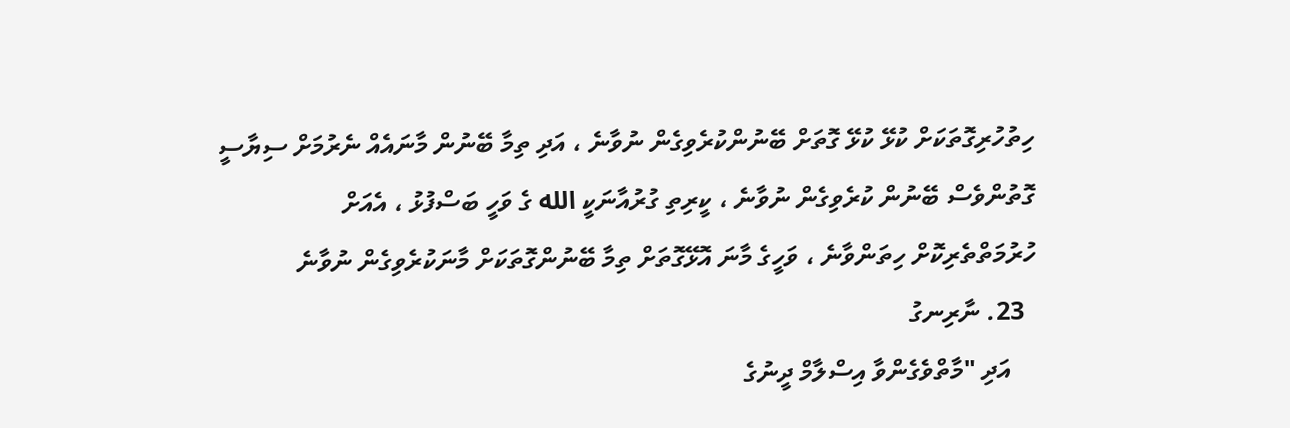ހިތުހުރިގޮތަކަށް ކުޅޭ ކުޅޭ ގޮތަށް ބޭނުންކުރެވިގެން ނުވާނެ ، އަދި ތިމާ ބޭނުން މާނައެއް ނެރުމަށް ސިޔާސީ ގޮތުންވެސް ބޭނުން ކުރެވިގެން ނުވާނެ ، ކީރިތި ގުރުއާނަކީ الله ގެ ވަހީ ބަސްފުޅު ، އެއަށް ހުރުމަތްތެރިކޮށް ހިތަންވާނެ ، ވަހީގެ މާނަ އޮޅޭގޮތަށް ތިމާ ބޭނުންގޮތަކަށް މާނަކުރެވިގެން ނުވާނެ
  23. ނާރިނގު
    އަދި "މާތްވެގެންވާ އިސްލާމް ދީނުގެ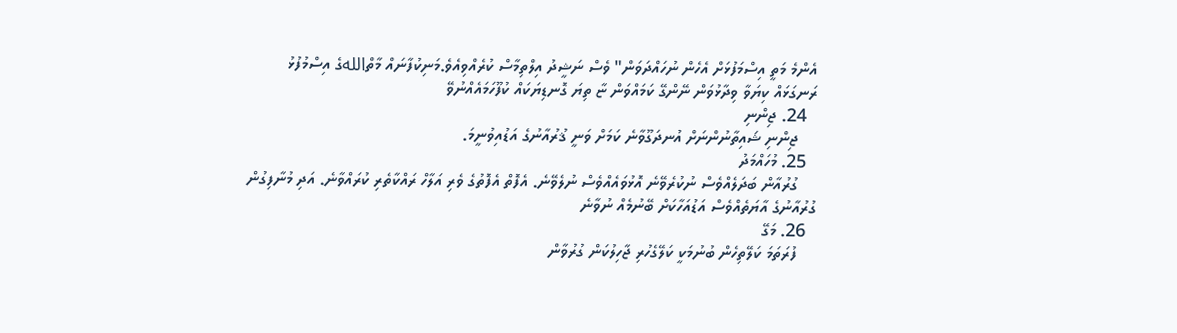އެންމެ މަތީ އިސްމަފުޅަށް އެހެން ނުހައްދަވަން" ވެސް ނަޝީދު އިލްތިމާސް ކުރެއްވިއެވެ.މަނިކުފާނައް މާތްاللهގެ އިސްމުފުޅު ރަނގަޅައް ކިޔަވާ ވިދާޅުވަން ނޭންގޭ ކަމައްވަން ޏާ ތިޔަ ގޮނޑިޔަކައް ކުފޫހަމައެއްނުވޭ
  24. ޖިންނި
    ޖިންނި ޝައިތާނުންނަށް އުނދަގޫވާނެ ކަމަށް ވަނީ ޤުރުއާނުގެ އަޑުއިވުނީމަ.
  25. މުހައްމަދު
    ގުރުއާން ބަދަލެއްވެސް ނުކުރެވޭނެ އޮޅުވައެއްވެސް ނުލެވޭނެ. އެފޮތް އެފޮތުގެ ވެރި އަލާހް ރައްކާތެރި ކުރައްވާނެ. އަދި މުނާފިގުން ގުރުއާނުގެ އާޔަތެއްވެސް އަޑުއަހާކަށް ބޭނުމެއް ނުވާނެ
  26. މަގޭ
    ފުރަތަމަ ކަލޭތިހެން ބުނުމަކީ ކަލޭގެހުރި ޖާހިލުކަން ގުރުވާން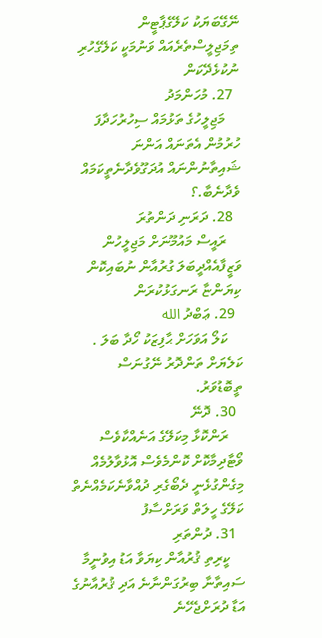ނޭގޭބަޔަކު ކަލޭގެޕާޓީން ތިމަޖިލީސްތެރެއައް ވަނުމަކީ ކަލޭގެހުރި ނުކުޅެދޭކަން
  27. މުހަންމަދު
    މަޖިލީހުގެ ތަޅުމައް ސިހުރުހަދާފަ ހުރުމުން އެތަނައް އަންނަ ޝައިތާނުންނައް އުދަގޫވެދާނެތީކަމައް ވެދާނެބާ.؟
  28. ދަރަނި ދަންތުރަ
    ރައީސް މައުމޫނަށް މަޖިލީހުން ވަޒީފާއެއްދީބަލަ ގުރުއާން ނުބައިކޮން ކިޔަންޏާ ރަނގަޅުކުރަން
  29. ޢަބްދު الله
    ކަލޯ އަވަހަށް ޙާފިޒަކު ހޯދާ ބަލަ . ކަލެޔަށް ތަންދޮރު ނޭގުނަސް ތީބޮޑުވަރު.
  30. ދޮނޭ
    ރަންކޮޅާ މިކަލޭގެ އަނެއްކާވެސް ވޯޓާދިމާކޮށް ކޮންމެވެސް އޮޅުވާލުމެއް މިގެންގުޅެނީ ދެބޯގެރި ދުއްވާނެކަމެއްނެތް ކަލޭގެ ހީލަތް ވަރަށްސާފު
  31. ދުންތަރި
    ކީރިތި ޤުރުއާން ކިޔަވާ އަޑު އިވުނީމާ ސައިތާނާ ބިރުގަންނާނެ އަދި ޤުރުއާނުގެ އަޑާ ދުރަށްޖެހޭނެ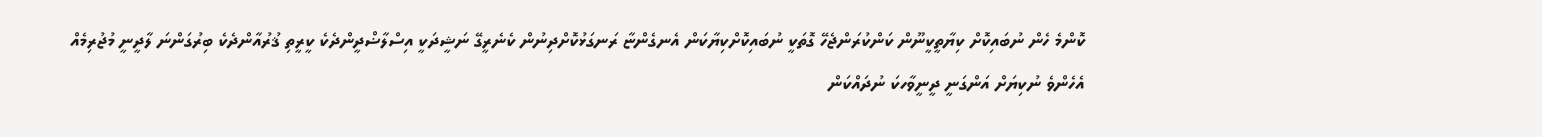ކޮންމެ ހެން ނުބައިކޮށް ކިޔާތީކީނޫން ކަންކުރަންޖެހޭ ގޮތަކީ ނުބައިކޮށްކިޔާކަން އެނގެންޏާ ރަނގަޅުކޮށްދިނުން ކެނެރީގޭ ނަޝީދަކީ އިސްލާޟްދީންދެކެ ކީރީތި ޤުރުއާންދެކެ ބިރުގަންނަ ލާދީނީ މުޖުރިމެއް އެހެންވެ ނުކިޔަށް އަންގަނީ ދީނީވާހކަ ނުދައްކަން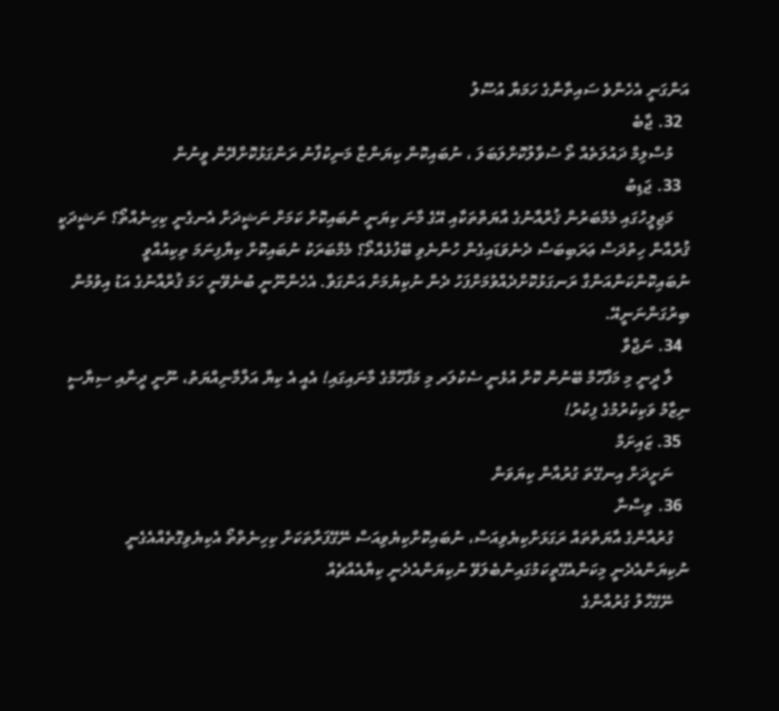އަންގަނީ އެހެންވެ ސައިތާނާގެ ހަމަޔާ އުސޫލު
  32. ޖާބެ
    މުސްލިމް ދައުލަތެއް ތޯ ސުވާލުކޮށްލަބަލަ ، ނުބައިކޮން ކިޔަންޏާ މަނިކުފާނު ރަންގަޅުކޮށްދޭން ވީނުން
  33. ޖަޑިބު
    މަޖިލީހުގައި މެމްބަރުން ޤުރްއާނުގެ އާޔަތްތަކާއި އޭގެ މާނަ ކިޔަނީ ނުބައިކޮށް ކަމަށް ނަޝީދަށް އެނގެނީ ކިހިނެއްތޯ؟ ނަޝީދަކީ ޤުރްއާން ހިތުދަސް ޢަރަބިބަސް ދެނެވަޑައިގެން ހުންނެވި ބޭފުޅެއްތޯ؟ މެމްބަރަކު ނުބައިކޮށް ކިޔާފިނަމަ ތިކިއުއްވީ ނުބައިކޮންކަންއަންގާ ރަނގަޅުކޮށްދެއްވުމަށްފަހު ދެން ނުކިޔުމަށް އަންގަވާ. އެހެންނޫނީ ބުނެވޭނީ ހަމަ ޤުރްއާނުގެ އަޑު އިވުމުން ބިރުގަންނަނީއޭ.
  34. ނަޖްވާ
    ލާ ދީނީ މި މަފްހޫމް ބޭނުން ކޮށް އުޅެނީ ސެކުލަރ މި މަފްހޫމްގެ މާނައިގައި! އެއީ އެ ކިޔާ އަލްމާނިއްޔަތު، ނޫނީ ދީނާއި ސިޔާސީ ނިޒާމު ވަކިކުރުމުގެ ފިކުރު!
  35. ޒައިށަމް
    ނަށީދަށް އިނގޭތަ ގުރުއާން ކިޔަވަން
  36. ވިސްނާ
    ގުރުއާންގެ އާޔަތްތައް ރަގަޅަށްކިޔެވިއަސް، ނުބައިކޮށްކިޔެވިއަސް ނޭގޭފަރާތަކަށް ކިހިނެތްތޯ އެކިޔެވިގޮތެއްއެގެނީ ނުކިޔަންއެދެނީ މިކަންއެގޭތީކަމުގައިނުބެލަވޭ ނުކިޔަންއެދެނީ ކިޔާއެއްޗެއް
    ނޭގޭހާލު ގުރުއާންގެ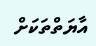އާޔަތްތަކަށް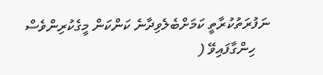ނަފުރަތުކުރާތީ ކަމަށްބެލެވިދާނެ ކަންކަން މީގެކުރިންވެސް
    ހިންގާފައިވޭ (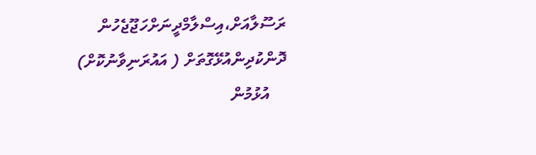ރަސޫލާއަށް،އިސްލާމްދީނަށްހަޖޫޖެހުން ދޮންކުދިންއުޅޭގޮތަށް ( އައުރަނިވާނުކޮށް)
    އުޅުމުން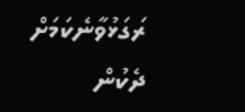ރަގަޅުވާނެކަމަށް ދެކުން